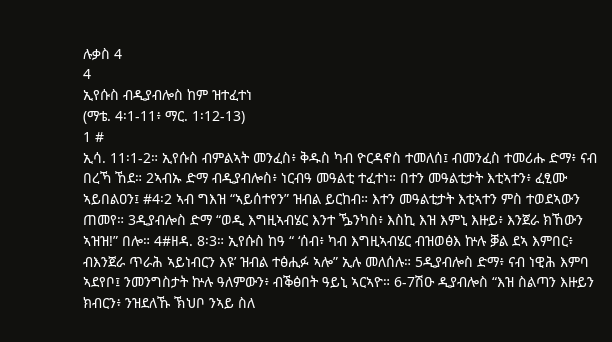ሉቃስ 4
4
ኢየሱስ ብዲያብሎስ ከም ዝተፈተነ
(ማቴ. 4፡1-11፥ ማር. 1፡12-13)
1 #
ኢሳ. 11፡1-2። ኢየሱስ ብምልኣት መንፈስ፥ ቅዱስ ካብ ዮርዳኖስ ተመለሰ፤ ብመንፈስ ተመሪሑ ድማ፥ ናብ በረኻ ኸደ። 2ኣብኡ ድማ ብዲያብሎስ፥ ነርብዓ መዓልቲ ተፈተነ። በተን መዓልቲታት እቲኣተን፥ ፈፂሙ ኣይበልዐን፤ #4፡2 ኣብ ግእዝ “ኣይሰተየን” ዝብል ይርከብ። እተን መዓልቲታት እቲኣተን ምስ ተወደኣውን ጠመየ። 3ዲያብሎስ ድማ “ወዲ እግዚኣብሄር እንተ ዄንካስ፥ እስኪ እዝ እምኒ እዙይ፥ እንጀራ ክኸውን ኣዝዝ!” በሎ። 4#ዘዳ. 8፡3። ኢየሱስ ከዓ “ ‘ሰብ፥ ካብ እግዚኣብሄር ብዝወፅእ ኵሉ ቓል ደኣ እምበር፥ ብእንጀራ ጥራሕ ኣይነብርን እዩ’ ዝብል ተፅሒፉ ኣሎ” ኢሉ መለሰሉ። 5ዲያብሎስ ድማ፥ ናብ ነዊሕ እምባ ኣደየቦ፤ ንመንግስታት ኵሉ ዓለምውን፥ ብቕፅበት ዓይኒ ኣርኣዮ። 6-7ሽዑ ዲያብሎስ “እዝ ስልጣን እዙይን ክብርን፥ ንዝደለኹ ኽህቦ ንኣይ ስለ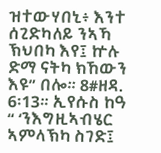ዝተውሃበኒ፥ እንተ ሰጊድካለይ ንኣኻ ኽህበካ እየ፤ ኵሉ ድማ ናትካ ክኸውን እዩ” በሎ። 8#ዘዳ. 6፡13። ኢየሱስ ከዓ “ ‘ንእግዚኣብሄር ኣምላኽካ ስገድ፤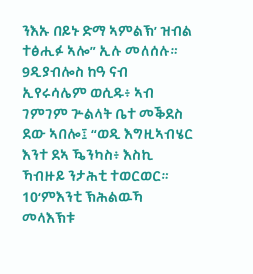ንእኡ በይኑ ድማ ኣምልኽ’ ዝብል ተፅሒፉ ኣሎ” ኢሉ መለሰሉ። 9ዲያብሎስ ከዓ ናብ ኢየሩሳሌም ወሲዱ፥ ኣብ ገምገም ጕልላት ቤተ መቕደስ ደው ኣበሎ፤ “ወዲ እግዚኣብሄር እንተ ደኣ ዄንካስ፥ እስኪ ኻብዙይ ንታሕቲ ተወርወር። 10‘ምእንቲ ኽሕልዉኻ መላእኽቱ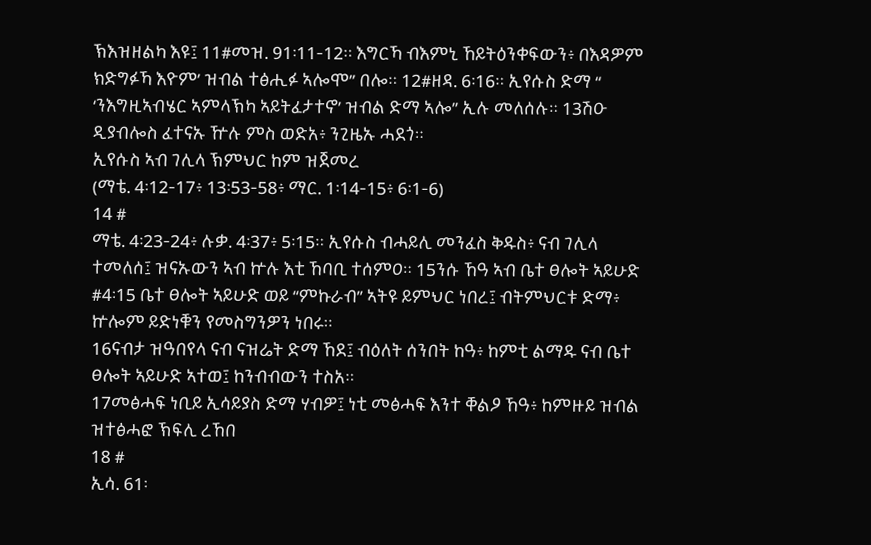ኽእዝዘልካ እዩ፤ 11#መዝ. 91፡11-12። እግርኻ ብእምኒ ኸይትዕንቀፍውን፥ በእዳዎም ክድግፉኻ እዮም’ ዝብል ተፅሒፉ ኣሎሞ” በሎ። 12#ዘዳ. 6፡16። ኢየሱስ ድማ “ ‘ንእግዚኣብሄር ኣምላኽካ ኣይትፈታተኖ’ ዝብል ድማ ኣሎ” ኢሉ መለሰሉ። 13ሽዑ ዲያብሎስ ፈተናኡ ዅሉ ምስ ወድአ፥ ንጊዜኡ ሓደጎ።
ኢየሱስ ኣብ ገሊላ ኽምህር ከም ዝጀመረ
(ማቴ. 4፡12-17፥ 13፡53-58፥ ማር. 1፡14-15፥ 6፡1-6)
14 #
ማቴ. 4፡23-24፥ ሉቃ. 4፡37፥ 5፡15። ኢየሱስ ብሓይሊ መንፈስ ቅዱስ፥ ናብ ገሊላ ተመለሰ፤ ዝናኡውን ኣብ ኵሉ እቲ ኸባቢ ተሰምዐ። 15ንሱ ኸዓ ኣብ ቤተ ፀሎት ኣይሁድ #4፡15 ቤተ ፀሎት ኣይሁድ ወይ “ምኩራብ” ኣትዩ ይምህር ነበረ፤ ብትምህርቱ ድማ፥ ኵሎም ይድነቑን የመስግንዎን ነበሩ።
16ናብታ ዝዓበየላ ናብ ናዝሬት ድማ ኸደ፤ ብዕለት ሰንበት ከዓ፥ ከምቲ ልማዱ ናብ ቤተ ፀሎት ኣይሁድ ኣተወ፤ ከንብብውን ተስአ።
17መፅሓፍ ነቢይ ኢሳይያስ ድማ ሃብዎ፤ ነቲ መፅሓፍ እንተ ቐልዖ ኸዓ፥ ከምዙይ ዝብል ዝተፅሓፎ ኽፍሊ ረኸበ
18 #
ኢሳ. 61፡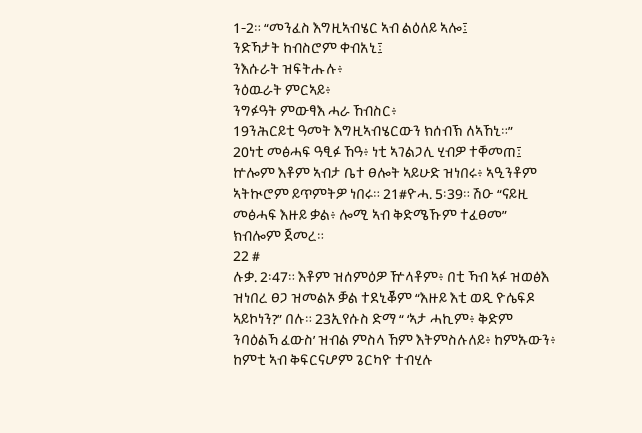1-2። “መንፈስ እግዚኣብሄር ኣብ ልዕለይ ኣሎ፤
ንድኻታት ከብስሮም ቀብአኒ፤
ንእሱራት ዝፍትሑሉ፥
ንዕዉራት ምርኣይ፥
ንግፉዓት ምውፃእ ሓራ ኸብስር፥
19ንሕርይቲ ዓመት እግዚኣብሄርውን ክሰብኽ ለኣኸኒ።”
20ነቲ መፅሓፍ ዓፂፉ ኸዓ፥ ነቲ ኣገልጋሊ ሂብዎ ተቐመጠ፤ ኵሎም እቶም ኣብታ ቤተ ፀሎት ኣይሁድ ዝነበሩ፥ ኣዒንቶም ኣትኲሮም ይጥምትዎ ነበሩ። 21#ዮሓ. 5፡39። ሽዑ “ናይዚ መፅሓፍ እዙይ ቃል፥ ሎሚ ኣብ ቅድሜኹም ተፈፀመ” ክብሎም ጀመረ።
22 #
ሉቃ. 2፡47። እቶም ዝሰምዕዎ ዅላቶም፥ በቲ ኻብ ኣፉ ዝወፅእ ዝነበረ ፀጋ ዝመልኦ ቓል ተደኒቖም “እዙይ እቲ ወዲ ዮሴፍዶ ኣይኮነን?” በሉ። 23ኢየሱስ ድማ “ ‘ኣታ ሓኪም፥ ቅድም ንባዕልኻ ፈውስ’ ዝብል ምስላ ኸም እትምስሉለይ፥ ከምኡውን፥ ከምቲ ኣብ ቅፍርናሆም ጌርካዮ ተብሂሉ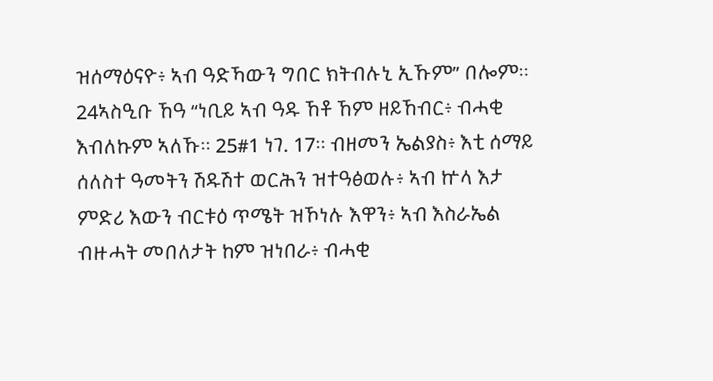ዝሰማዕናዮ፥ ኣብ ዓድኻውን ግበር ክትብሉኒ ኢኹም” በሎም። 24ኣስዒቡ ኸዓ “ነቢይ ኣብ ዓዱ ኸቶ ኸም ዘይኸብር፥ ብሓቂ እብለኩም ኣለኹ። 25#1 ነገ. 17። ብዘመን ኤልያስ፥ እቲ ሰማይ ሰለስተ ዓመትን ሽዱሽተ ወርሕን ዝተዓፅወሉ፥ ኣብ ኵላ እታ ምድሪ እውን ብርቱዕ ጥሜት ዝኾነሉ እዋን፥ ኣብ እስራኤል ብዙሓት መበለታት ከም ዝነበራ፥ ብሓቂ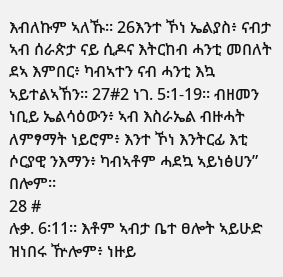እብለኩም ኣለኹ። 26እንተ ኾነ ኤልያስ፥ ናብታ ኣብ ሰራጵታ ናይ ሲዶና እትርከብ ሓንቲ መበለት ደኣ እምበር፥ ካብኣተን ናብ ሓንቲ እኳ ኣይተልኣኸን። 27#2 ነገ. 5፡1-19። ብዘመን ነቢይ ኤልሳዕውን፥ ኣብ እስራኤል ብዙሓት ለምፃማት ነይሮም፥ እንተ ኾነ እንትርፊ እቲ ሶርያዊ ንእማን፥ ካብኣቶም ሓደኳ ኣይነፅሀን” በሎም።
28 #
ሉቃ. 6፡11። እቶም ኣብታ ቤተ ፀሎት ኣይሁድ ዝነበሩ ዅሎም፥ ነዙይ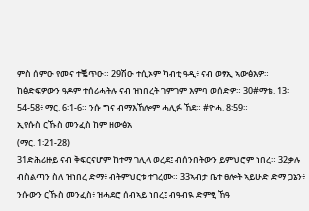ምስ ሰምዑ የመና ተቘጥዑ። 29ሽዑ ተሲኦም ካብቲ ዓዲ፥ ናብ ወፃኢ ኣውፅእዎ። ከፅድፍዎውን ዓዶም ተሰሪሓትሉ ናብ ዝነበረት ገምገም እምባ ወሰድዎ። 30#ማቴ. 13፡54-58፥ ማር. 6፡1-6። ንሱ ግና ብማእኸሎም ሓሊፉ ኸደ። #ዮሓ. 8፡59።
ኢየሱስ ርኹስ መንፈስ ከም ዘውፅአ
(ማር. 1፡21-28)
31ድሕሪዙይ ናብ ቅፍርናሆም ከተማ ገሊላ ወረደ፤ ብሰንበትውን ይምህሮም ነበረ። 32ቃሉ ብስልጣን ስለ ዝነበረ ድማ፥ ብትምህርቱ ተገረሙ። 33ኣብታ ቤተ ፀሎት ኣይሁድ ድማ ጋኔን፥ ንሱውን ርኹስ መንፈስ፥ ዝሓደሮ ሰብኣይ ነበረ፤ ብዓብዪ ድምፂ ኸዓ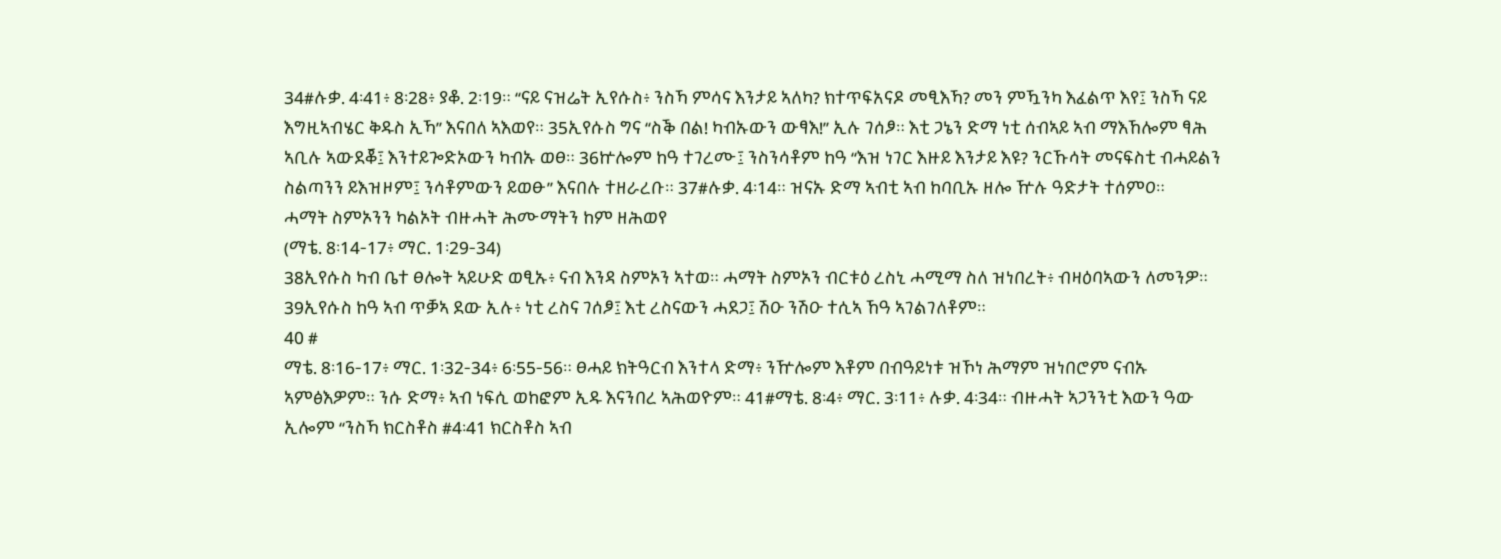34#ሉቃ. 4፡41፥ 8፡28፥ ያቆ. 2፡19። “ናይ ናዝሬት ኢየሱስ፥ ንስኻ ምሳና እንታይ ኣለካ? ክተጥፍአናዶ መፂእኻ? መን ምዃንካ እፈልጥ እየ፤ ንስኻ ናይ እግዚኣብሄር ቅዱስ ኢኻ” እናበለ ኣእወየ። 35ኢየሱስ ግና “ስቕ በል! ካብኡውን ውፃእ!” ኢሉ ገሰፆ። እቲ ጋኔን ድማ ነቲ ሰብኣይ ኣብ ማእኸሎም ፃሕ ኣቢሉ ኣውደቖ፤ እንተይጐድኦውን ካብኡ ወፀ። 36ኵሎም ከዓ ተገረሙ፤ ንስንሳቶም ከዓ “እዝ ነገር እዙይ እንታይ እዩ? ንርኹሳት መናፍስቲ ብሓይልን ስልጣንን ይእዝዞም፤ ንሳቶምውን ይወፁ” እናበሉ ተዘራረቡ። 37#ሉቃ. 4፡14። ዝናኡ ድማ ኣብቲ ኣብ ከባቢኡ ዘሎ ዅሉ ዓድታት ተሰምዐ።
ሓማት ስምኦንን ካልኦት ብዙሓት ሕሙማትን ከም ዘሕወየ
(ማቴ. 8፡14-17፥ ማር. 1፡29-34)
38ኢየሱስ ካብ ቤተ ፀሎት ኣይሁድ ወፂኡ፥ ናብ እንዳ ስምኦን ኣተወ። ሓማት ስምኦን ብርቱዕ ረስኒ ሓሚማ ስለ ዝነበረት፥ ብዛዕባኣውን ለመንዎ። 39ኢየሱስ ከዓ ኣብ ጥቓኣ ደው ኢሉ፥ ነቲ ረስና ገሰፆ፤ እቲ ረስናውን ሓደጋ፤ ሽዑ ንሽዑ ተሲኣ ኸዓ ኣገልገለቶም።
40 #
ማቴ. 8፡16-17፥ ማር. 1፡32-34፥ 6፡55-56። ፀሓይ ክትዓርብ እንተላ ድማ፥ ንዅሎም እቶም በብዓይነቱ ዝኾነ ሕማም ዝነበሮም ናብኡ ኣምፅእዎም። ንሱ ድማ፥ ኣብ ነፍሲ ወከፎም ኢዱ እናንበረ ኣሕወዮም። 41#ማቴ. 8፡4፥ ማር. 3፡11፥ ሉቃ. 4፡34። ብዙሓት ኣጋንንቲ እውን ዓው ኢሎም “ንስኻ ክርስቶስ #4፡41 ክርስቶስ ኣብ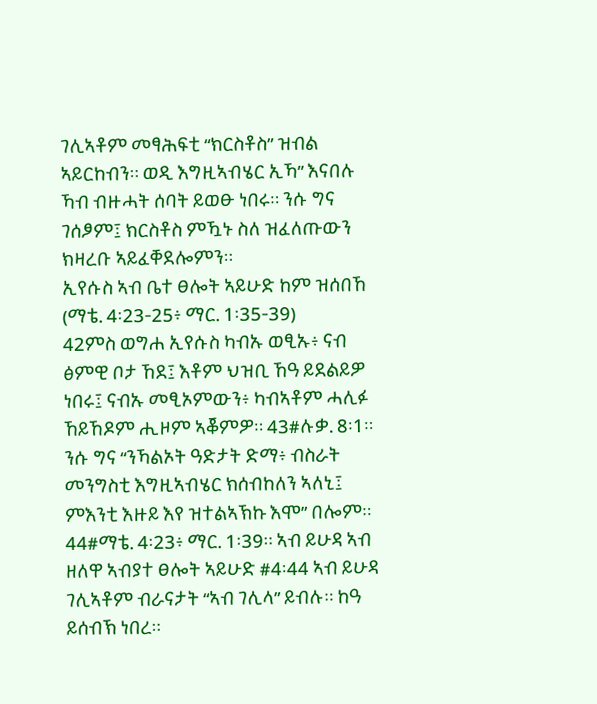ገሊኣቶም መፃሕፍቲ “ክርስቶስ” ዝብል ኣይርከብን። ወዲ እግዚኣብሄር ኢኻ” እናበሉ ኻብ ብዙሓት ሰባት ይወፁ ነበሩ። ንሱ ግና ገሰፆም፤ ክርስቶስ ምዃኑ ስለ ዝፈለጡውን ክዛረቡ ኣይፈቐደሎምን።
ኢየሱስ ኣብ ቤተ ፀሎት ኣይሁድ ከም ዝሰበኸ
(ማቴ. 4፡23-25፥ ማር. 1፡35-39)
42ምስ ወግሐ ኢየሱስ ካብኡ ወፂኡ፥ ናብ ፅምዊ ቦታ ኸደ፤ እቶም ህዝቢ ኸዓ ይደልይዎ ነበሩ፤ ናብኡ መፂኦምውን፥ ካብኣቶም ሓሊፉ ኸይኸዶም ሒዞም ኣቖምዎ። 43#ሉቃ. 8፡1። ንሱ ግና “ንኻልኦት ዓድታት ድማ፥ ብስራት መንግስቲ እግዚኣብሄር ክሰብከለን ኣለኒ፤ ምእንቲ እዙይ እየ ዝተልኣኽኩ እሞ” በሎም። 44#ማቴ. 4፡23፥ ማር. 1፡39። ኣብ ይሁዳ ኣብ ዘለዋ ኣብያተ ፀሎት ኣይሁድ #4፡44 ኣብ ይሁዳ ገሊኣቶም ብራናታት “ኣብ ገሊላ” ይብሉ። ከዓ ይሰብኽ ነበረ።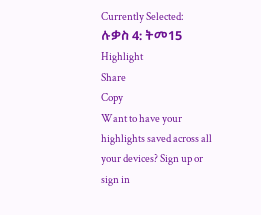Currently Selected:
ሉቃስ 4: ትመ15
Highlight
Share
Copy
Want to have your highlights saved across all your devices? Sign up or sign in